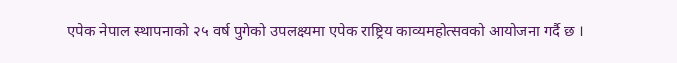एपेक नेपाल स्थापनाको २५ वर्ष पुगेको उपलक्ष्यमा एपेक राष्ट्रिय काव्यमहोत्सवको आयोजना गर्दै छ ।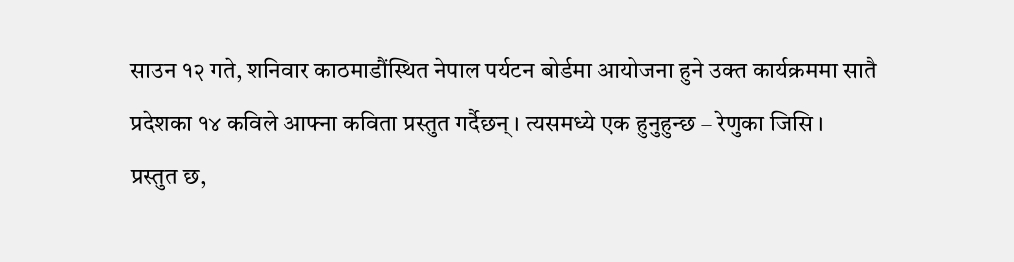साउन १२ गते, शनिवार काठमाडौंस्थित नेपाल पर्यटन बोर्डमा आयोजना हुने उक्त कार्यक्रममा सातै प्रदेशका १४ कविले आफ्ना कविता प्रस्तुत गर्दैछन् । त्यसमध्ये एक हुनुहुन्छ – रेणुका जिसि ।
प्रस्तुत छ,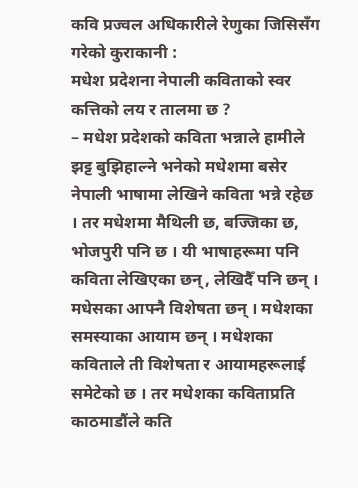कवि प्रज्वल अधिकारीले रेणुका जिसिसँग गरेको कुराकानी :
मधेश प्रदेशना नेपाली कविताको स्वर कत्तिको लय र तालमा छ ?
– मधेश प्रदेशको कविता भन्नाले हामीले झट्ट बुझिहाल्ने भनेको मधेशमा बसेर नेपाली भाषामा लेखिने कविता भन्ने रहेछ । तर मधेशमा मैथिली छ, बज्जिका छ, भोजपुरी पनि छ । यी भाषाहरूमा पनि कविता लेखिएका छन्, लेखिदैँ पनि छन् । मधेसका आफ्नै विशेषता छन् । मधेशका समस्याका आयाम छन् । मधेशका कविताले ती विशेषता र आयामहरूलाई समेटेको छ । तर मधेशका कविताप्रति काठमाडौंले कति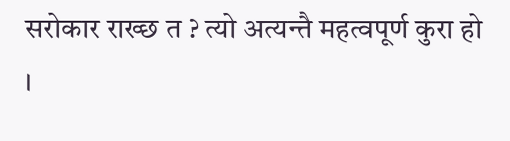सरोकार राख्छ त ? त्यो अत्यन्तै महत्वपूर्ण कुरा हो ।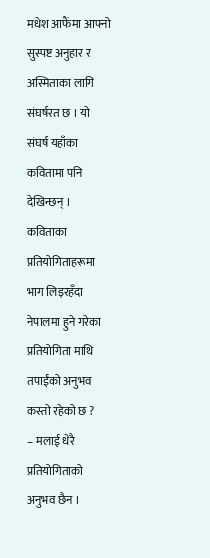मधेश आफैंमा आफ्नो सुस्पष्ट अनुहार र अस्मिताका लागि संघर्षरत छ । यो संघर्ष यहाँका कवितामा पनि देखिन्छन् ।
कविताका प्रतियोगिताहरूमा भाग लिइरहँदा नेपालमा हुने गरेका प्रतियोगिता माथि तपाईंको अनुभव कस्तो रहेको छ ?
– मलाई धेरै प्रतियोगिताको अनुभव छैन ।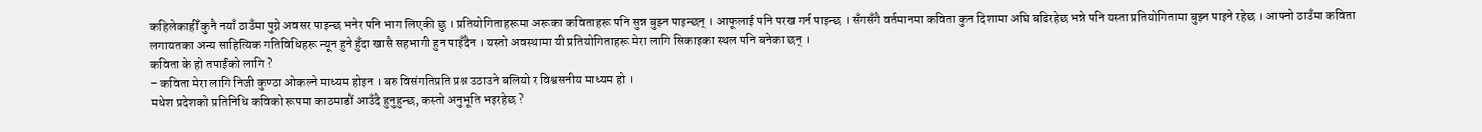कहिलेकाहीँ कुनै नयाँ ठाउँमा पुग्ने अवसर पाइन्छ भनेर पनि भाग लिएकी छु । प्रतियोगिताहरूमा अरूका कविताहरू पनि सुन्न बुझ्न पाइन्छन् । आफूलाई पनि परख गर्न पाइन्छ । सँगसँगै वर्तमानमा कविता कुन दिशामा अघि बढिरहेछ भन्ने पनि यस्ता प्रतियोगितामा बुझ्न पाइने रहेछ । आफ्नो ठाउँमा कविता लगायतका अन्य साहित्यिक गतिविधिहरू न्यून हुने हुँदा खासै सहभागी हुन पाइँदैन । यस्तो अवस्थामा यी प्रतियोगिताहरू मेरा लागि सिकाइका स्थल पनि बनेका छन् ।
कविता के हो तपाईंको लागि ?
– कविता मेरा लागि निजी कुण्ठा ओकल्ने माध्यम होइन । बरु विसंगतिप्रति प्रश्न उठाउने बलियो र विश्वसनीय माध्यम हो ।
मधेश प्रदेशको प्रतिनिधि कविको रूपमा काठमाडौं आउँदै हुनुहुन्छ, कस्तो अनुभूति भइरहेछ ?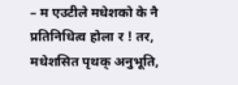– म एउटीले मधेशको के नै प्रतिनिधित्व होला र ! तर, मधेशसित पृथक् अनुभूति,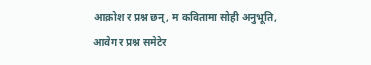आक्रोश र प्रश्न छन्, म कवितामा सोही अनुभूति, आवेग र प्रश्न समेटेर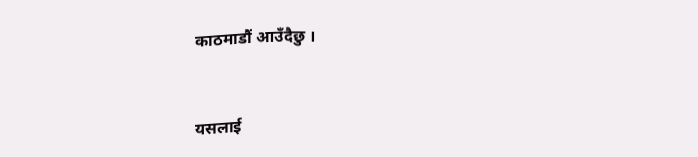काठमाडौं आउँदैछु ।



यसलाई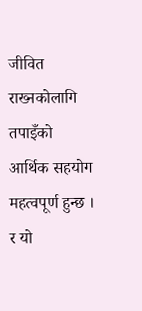जीवित राख्नकोलागि तपाइँको
आर्थिक सहयोग महत्वपूर्ण हुन्छ ।
र यो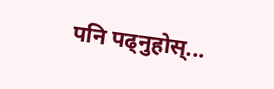पनि पढ्नुहोस्...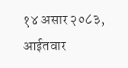१४ असार २०८३, आईतवार